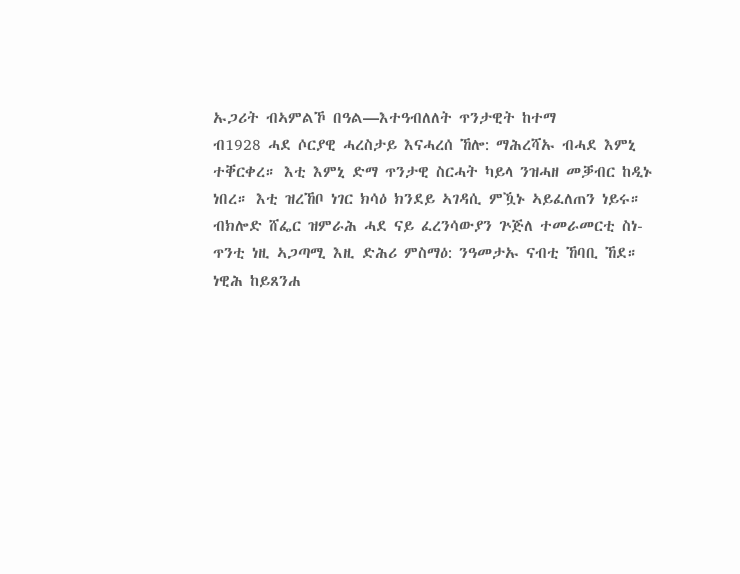ኡጋሪት ብኣምልኾ በዓል—እተዓብለለት ጥንታዊት ከተማ
ብ1928 ሓደ ሶርያዊ ሓረስታይ እናሓረሰ ኸሎ: ማሕረሻኡ ብሓደ እምኒ ተቐርቀረ። እቲ እምኒ ድማ ጥንታዊ ስርሓት ካይላ ንዝሓዘ መቓብር ከዲኑ ነበረ። እቲ ዝረኸቦ ነገር ክሳዕ ክንደይ ኣገዳሲ ምዃኑ ኣይፈለጠን ነይሩ። ብክሎድ ሸፌር ዝምራሕ ሓደ ናይ ፈረንሳውያን ጕጅለ ተመራመርቲ ስነ-ጥንቲ ነዚ ኣጋጣሚ እዚ ድሕሪ ምስማዕ: ንዓመታኡ ናብቲ ኸባቢ ኸደ።
ነዊሕ ከይጸንሐ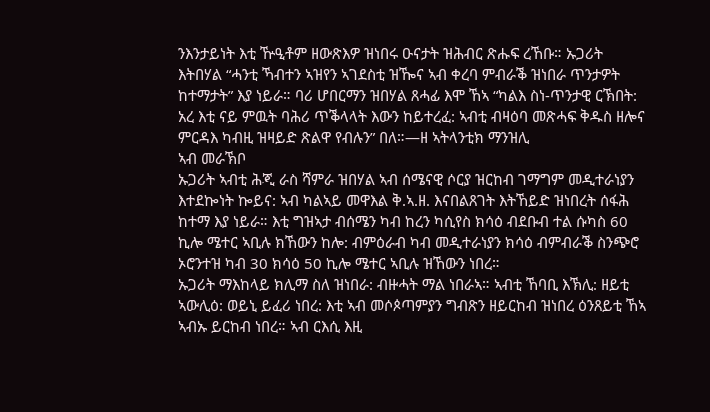ንእንታይነት እቲ ዅዒቶም ዘውጽእዎ ዝነበሩ ዑናታት ዝሕብር ጽሑፍ ረኸቡ። ኡጋሪት እትበሃል “ሓንቲ ኻብተን ኣዝየን ኣገደስቲ ዝዀና ኣብ ቀረባ ምብራቕ ዝነበራ ጥንታዎት ከተማታት” እያ ነይራ። ባሪ ሆበርማን ዝበሃል ጸሓፊ እሞ ኸኣ “ካልእ ስነ-ጥንታዊ ርኽበት: አረ እቲ ናይ ምዉት ባሕሪ ጥቕላላት እውን ከይተረፈ: ኣብቲ ብዛዕባ መጽሓፍ ቅዱስ ዘሎና ምርዳእ ካብዚ ዝዛይድ ጽልዋ የብሉን” በለ።—ዘ ኣትላንቲክ ማንዝሊ
ኣብ መራኽቦ
ኡጋሪት ኣብቲ ሕጂ ራስ ሻምራ ዝበሃል ኣብ ሰሜናዊ ሶርያ ዝርከብ ገማግም መዲተራነያን እተደኰነት ኰይና: ኣብ ካልኣይ መዋእል ቅ.ኣ.ዘ. እናበልጸገት እትኸይድ ዝነበረት ሰፋሕ ከተማ እያ ነይራ። እቲ ግዝኣታ ብሰሜን ካብ ከረን ካሲየስ ክሳዕ ብደቡብ ተል ሱካስ 60 ኪሎ ሜተር ኣቢሉ ክኸውን ከሎ: ብምዕራብ ካብ መዲተራነያን ክሳዕ ብምብራቕ ስንጭሮ ኦሮንተዝ ካብ 30 ክሳዕ 50 ኪሎ ሜተር ኣቢሉ ዝኸውን ነበረ።
ኡጋሪት ማእከላይ ክሊማ ስለ ዝነበራ: ብዙሓት ማል ነበራኣ። ኣብቲ ኸባቢ እኽሊ: ዘይቲ ኣውሊዕ: ወይኒ ይፈሪ ነበረ: እቲ ኣብ መሶጶጣምያን ግብጽን ዘይርከብ ዝነበረ ዕንጸይቲ ኸኣ ኣብኡ ይርከብ ነበረ። ኣብ ርእሲ እዚ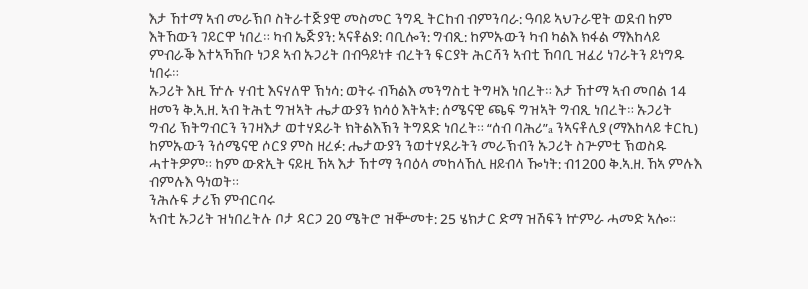እታ ኸተማ ኣብ መራኽቦ ስትራተጅያዊ መስመር ንግዲ ትርከብ ብምንባራ: ዓባይ ኣህጉራዊት ወደብ ከም እትኸውን ገይርዋ ነበረ። ካብ ኤጅያን: ኣናቶልያ: ባቢሎን: ግብጺ: ከምኡውን ካብ ካልእ ክፋል ማእከላይ ምብራቕ እተኣኻኸቡ ነጋዶ ኣብ ኡጋሪት በብዓይነቱ ብረትን ፍርያት ሕርሻን ኣብቲ ኸባቢ ዝፈሪ ነገራትን ይነግዱ ነበሩ።
ኡጋሪት እዚ ዅሉ ሃብቲ እናሃለዋ ኽነሳ: ወትሩ ብኻልእ መንግስቲ ትግዛእ ነበረት። እታ ኸተማ ኣብ መበል 14 ዘመን ቅ.ኣ.ዘ. ኣብ ትሕቲ ግዝኣት ሔታውያን ክሳዕ እትኣቱ: ሰሜናዊ ጫፍ ግዝኣት ግብጺ ነበረት። ኡጋሪት ግብሪ ኽትግብርን ንገዛእታ ወተሃደራት ክትልእኽን ትግደድ ነበረት። “ሰብ ባሕሪ”a ንኣናቶሊያ (ማእከላይ ቱርኪ) ከምኡውን ንሰሜናዊ ሶርያ ምስ ዘረፉ: ሔታውያን ንወተሃደራትን መራኽብን ኡጋሪት ስጕምቲ ኽወስዱ ሓተትዎም። ከም ውጽኢት ናይዚ ኸኣ እታ ኸተማ ንባዕላ መከላኸሊ ዘይብላ ዀነት: ብ1200 ቅ.ኣ.ዘ. ኸኣ ምሉእ ብምሉእ ዓነወት።
ንሕሉፍ ታሪኽ ምብርባሩ
ኣብቲ ኡጋሪት ዝነበረትሉ ቦታ ዳርጋ 20 ሜትሮ ዝቝመቱ: 25 ሄክታር ድማ ዝሽፍን ኵምራ ሓመድ ኣሎ።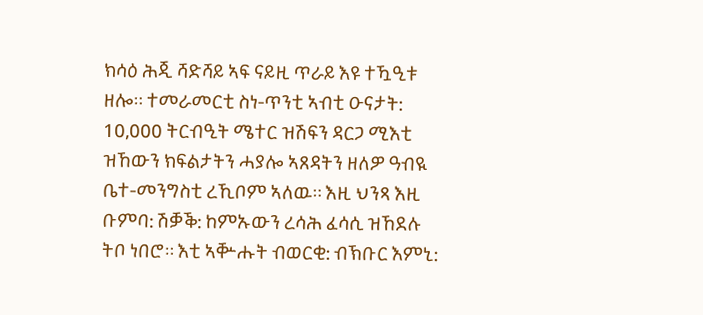ክሳዕ ሕጂ ሻድሻይ ኣፍ ናይዚ ጥራይ እዩ ተዃዒቱ ዘሎ። ተመራመርቲ ስነ-ጥንቲ ኣብቲ ዑናታት: 10,000 ትርብዒት ሜተር ዝሽፍን ዳርጋ ሚእቲ ዝኸውን ክፍልታትን ሓያሎ ኣጸዳትን ዘለዎ ዓብዪ ቤተ-መንግስቲ ረኺቦም ኣለዉ። እዚ ህንጻ እዚ ቡምባ: ሽቓቕ: ከምኡውን ረሳሕ ፈሳሲ ዝኸደሉ ትቦ ነበሮ። እቲ ኣቝሑት ብወርቂ: ብኽቡር እምኒ: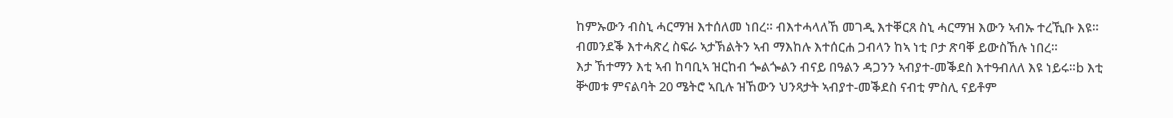ከምኡውን ብስኒ ሓርማዝ እተሰለመ ነበረ። ብእተሓላለኸ መገዲ እተቐርጸ ስኒ ሓርማዝ እውን ኣብኡ ተረኺቡ እዩ። ብመንደቕ እተሓጽረ ስፍራ ኣታኽልትን ኣብ ማእከሉ እተሰርሐ ጋብላን ከኣ ነቲ ቦታ ጽባቐ ይውስኸሉ ነበረ።
እታ ኸተማን እቲ ኣብ ከባቢኣ ዝርከብ ጐልጐልን ብናይ በዓልን ዳጋንን ኣብያተ-መቕደስ እተዓብለለ እዩ ነይሩ።b እቲ ቝመቱ ምናልባት 20 ሜትሮ ኣቢሉ ዝኸውን ህንጻታት ኣብያተ-መቕደስ ናብቲ ምስሊ ናይቶም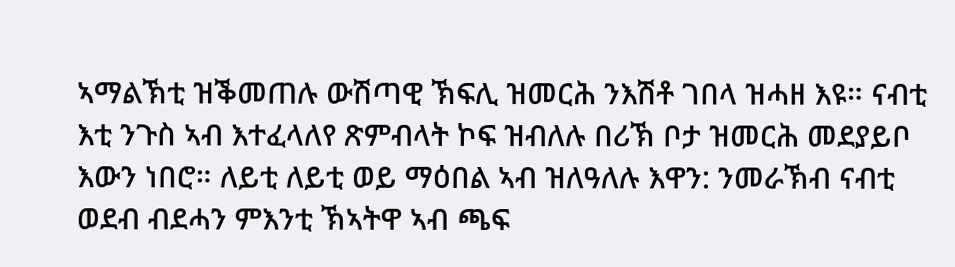ኣማልኽቲ ዝቕመጠሉ ውሽጣዊ ኽፍሊ ዝመርሕ ንእሽቶ ገበላ ዝሓዘ እዩ። ናብቲ እቲ ንጉስ ኣብ እተፈላለየ ጽምብላት ኮፍ ዝብለሉ በሪኽ ቦታ ዝመርሕ መደያይቦ እውን ነበሮ። ለይቲ ለይቲ ወይ ማዕበል ኣብ ዝለዓለሉ እዋን: ንመራኽብ ናብቲ ወደብ ብደሓን ምእንቲ ኽኣትዋ ኣብ ጫፍ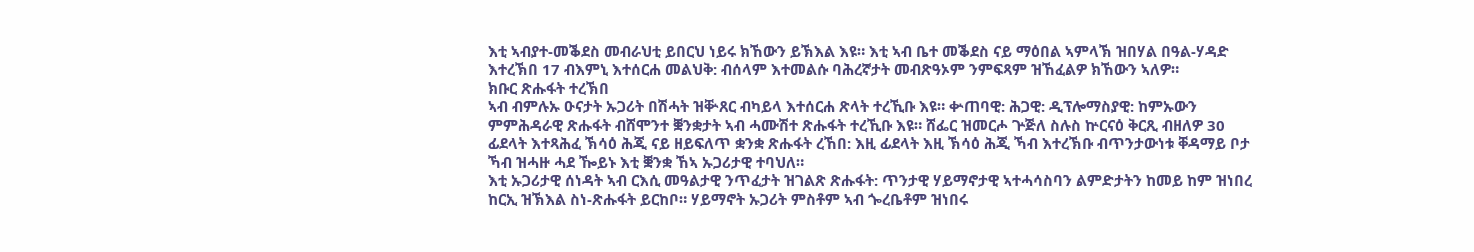እቲ ኣብያተ-መቕደስ መብራህቲ ይበርህ ነይሩ ክኸውን ይኽእል እዩ። እቲ ኣብ ቤተ መቕደስ ናይ ማዕበል ኣምላኽ ዝበሃል በዓል-ሃዳድ እተረኽበ 17 ብእምኒ እተሰርሐ መልህቅ: ብሰላም እተመልሱ ባሕረኛታት መብጽዓኦም ንምፍጻም ዝኸፈልዎ ክኸውን ኣለዎ።
ክቡር ጽሑፋት ተረኽበ
ኣብ ብምሉኡ ዑናታት ኡጋሪት በሽሓት ዝቝጸር ብካይላ እተሰርሐ ጽላት ተረኺቡ እዩ። ቍጠባዊ: ሕጋዊ: ዲፕሎማስያዊ: ከምኡውን ምምሕዳራዊ ጽሑፋት ብሸሞንተ ቛንቋታት ኣብ ሓሙሽተ ጽሑፋት ተረኺቡ እዩ። ሸፌር ዝመርሖ ጕጅለ ስሉስ ኵርናዕ ቅርጺ ብዘለዎ 30 ፊደላት እተጻሕፈ ኽሳዕ ሕጂ ናይ ዘይፍለጥ ቋንቋ ጽሑፋት ረኸበ: እዚ ፊደላት እዚ ኽሳዕ ሕጂ ኻብ እተረኽቡ ብጥንታውነቱ ቐዳማይ ቦታ ኻብ ዝሓዙ ሓደ ዀይኑ እቲ ቛንቋ ኸኣ ኡጋሪታዊ ተባህለ።
እቲ ኡጋሪታዊ ሰነዳት ኣብ ርእሲ መዓልታዊ ንጥፈታት ዝገልጽ ጽሑፋት: ጥንታዊ ሃይማኖታዊ ኣተሓሳስባን ልምድታትን ከመይ ከም ዝነበረ ከርኢ ዝኽእል ስነ-ጽሑፋት ይርከቦ። ሃይማኖት ኡጋሪት ምስቶም ኣብ ጐረቤቶም ዝነበሩ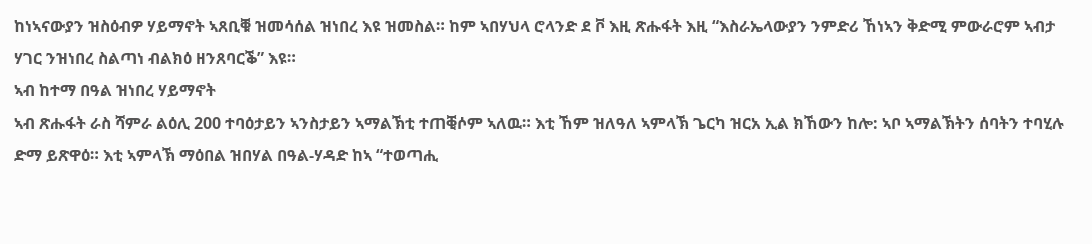ከነኣናውያን ዝስዕብዎ ሃይማኖት ኣጸቢቑ ዝመሳሰል ዝነበረ እዩ ዝመስል። ከም ኣበሃህላ ሮላንድ ደ ቮ እዚ ጽሑፋት እዚ “እስራኤላውያን ንምድሪ ኸነኣን ቅድሚ ምውራሮም ኣብታ ሃገር ንዝነበረ ስልጣነ ብልክዕ ዘንጸባርቕ” እዩ።
ኣብ ከተማ በዓል ዝነበረ ሃይማኖት
ኣብ ጽሑፋት ራስ ሻምራ ልዕሊ 200 ተባዕታይን ኣንስታይን ኣማልኽቲ ተጠቒሶም ኣለዉ። እቲ ኸም ዝለዓለ ኣምላኽ ጌርካ ዝርአ ኢል ክኸውን ከሎ: ኣቦ ኣማልኽትን ሰባትን ተባሂሉ ድማ ይጽዋዕ። እቲ ኣምላኽ ማዕበል ዝበሃል በዓል-ሃዳድ ከኣ “ተወጣሒ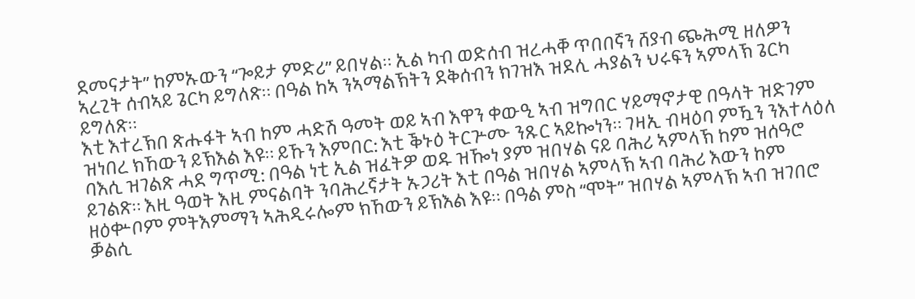ደመናታት” ከምኡውን “ጐይታ ምድሪ” ይበሃል። ኢል ካብ ወድሰብ ዝረሓቐ ጥበበኛን ሸያብ ጭሕሚ ዘለዎን ኣረጊት ሰብኣይ ጌርካ ይግለጽ። በዓል ከኣ ንኣማልኽትን ደቅሰብን ክገዝእ ዝደሊ ሓያልን ህሩፍን ኣምላኽ ጌርካ ይግለጽ።
እቲ እተረኽበ ጽሑፋት ኣብ ከም ሓድሽ ዓመት ወይ ኣብ እዋን ቀውዒ ኣብ ዝግበር ሃይማኖታዊ በዓላት ዝድገም ዝነበረ ክኸውን ይኽእል እዩ። ይኹን እምበር: እቲ ቕኑዕ ትርጕሙ ንጹር ኣይኰነን። ገዛኢ ብዛዕባ ምዃን ንእተላዕለ ባእሲ ዝገልጽ ሓደ ግጥሚ: በዓል ነቲ ኢል ዝፈትዎ ወዱ ዝዀነ ያም ዝበሃል ናይ ባሕሪ ኣምላኽ ከም ዝሰዓሮ ይገልጽ። እዚ ዓወት እዚ ምናልባት ንባሕረኛታት ኡጋሪት እቲ በዓል ዝበሃል ኣምላኽ ኣብ ባሕሪ እውን ከም ዘዕቍቦም ምትእምማን ኣሕዲሩሎም ክኸውን ይኽእል እዩ። በዓል ምስ “ሞት” ዝበሃል ኣምላኽ ኣብ ዝገበሮ ቓልሲ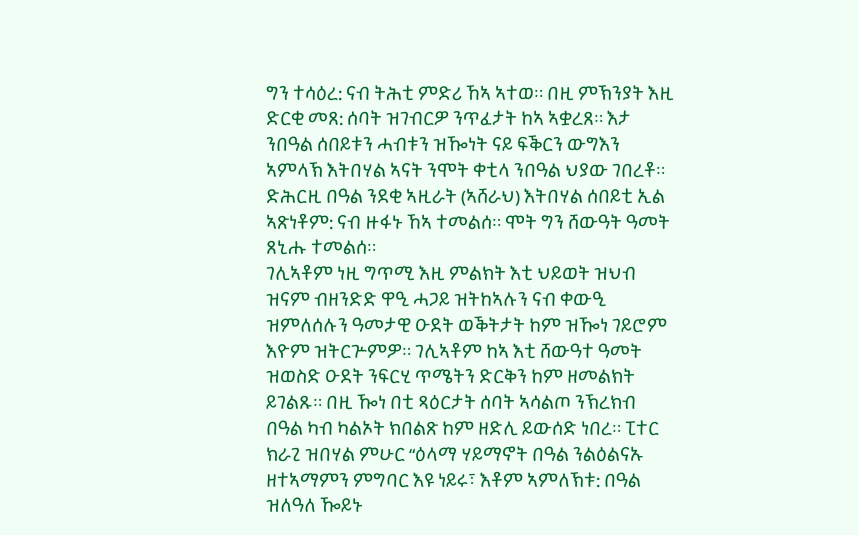ግን ተሳዕረ: ናብ ትሕቲ ምድሪ ኸኣ ኣተወ። በዚ ምኽንያት እዚ ድርቂ መጸ: ሰባት ዝገብርዎ ንጥፈታት ከኣ ኣቋረጸ። እታ ንበዓል ሰበይቱን ሓብቱን ዝዀነት ናይ ፍቕርን ውግእን ኣምላኽ እትበሃል ኣናት ንሞት ቀቲላ ንበዓል ህያው ገበረቶ። ድሕርዚ በዓል ንደቂ ኣዚራት (ኣሸራህ) እትበሃል ሰበይቲ ኢል ኣጽነቶም: ናብ ዙፋኑ ኸኣ ተመልሰ። ሞት ግን ሸውዓት ዓመት ጸኒሑ ተመልሰ።
ገሊኣቶም ነዚ ግጥሚ እዚ ምልክት እቲ ህይወት ዝህብ ዝናም ብዘንድድ ዋዒ ሓጋይ ዝትከኣሉን ናብ ቀውዒ ዝምለሰሉን ዓመታዊ ዑደት ወቕትታት ከም ዝዀነ ገይሮም እዮም ዝትርጕምዎ። ገሊኣቶም ከኣ እቲ ሸውዓተ ዓመት ዝወስድ ዑደት ንፍርሂ ጥሜትን ድርቅን ከም ዘመልክት ይገልጹ። በዚ ዀነ በቲ ጻዕርታት ሰባት ኣሳልጦ ንኽረክብ በዓል ካብ ካልኦት ክበልጽ ከም ዘድሊ ይውሰድ ነበረ። ፒተር ክራጊ ዝበሃል ምሁር “ዕላማ ሃይማኖት በዓል ንልዕልናኡ ዘተኣማምን ምግባር እዩ ነይሩ፣ እቶም ኣምለኽቱ: በዓል ዝለዓለ ዀይኑ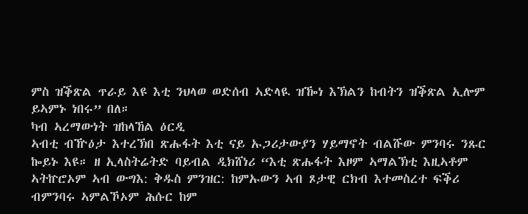ምስ ዝቕጽል ጥራይ እዩ እቲ ንህላወ ወድሰብ ኣድላዪ ዝዀነ እኽልን ከብትን ዝቕጽል ኢሎም ይኣምኑ ነበሩ” በለ።
ካብ ኣረማውነት ዝከላኸል ዕርዲ
ኣብቲ ብዅዕታ እተረኽበ ጽሑፋት እቲ ናይ ኡጋሪታውያን ሃይማኖት ብልሹው ምንባሩ ንጹር ኰይኑ እዩ። ዘ ኢላስትሬትድ ባይብል ዲክሸነሪ “እቲ ጽሑፋት እዞም ኣማልኽቲ እዚኣቶም ኣትኵሮኦም ኣብ ውግእ: ቅዱስ ምንዝር: ከምኡውን ኣብ ጾታዊ ርክብ እተመስረተ ፍቕሪ ብምንባሩ ኣምልኾኦም ሕሱር ከም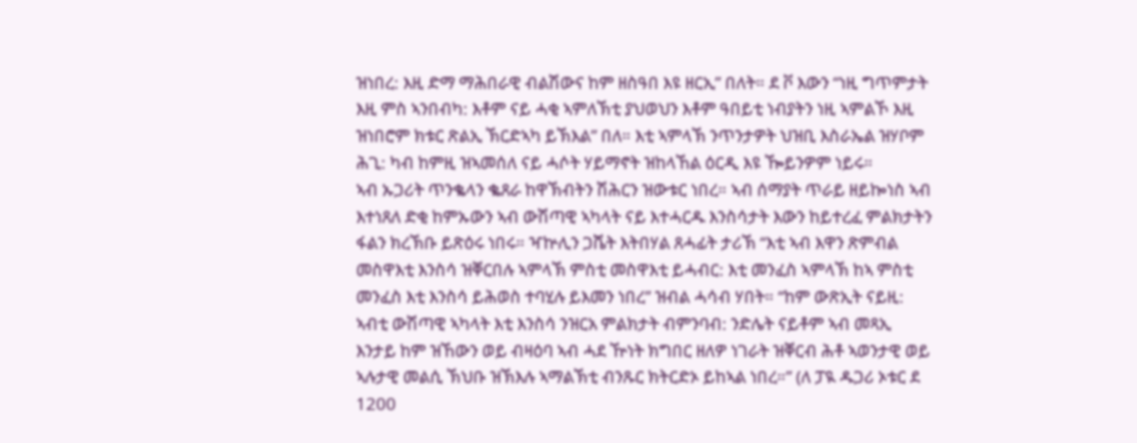ዝነበረ: እዚ ድማ ማሕበራዊ ብልሽውና ከም ዘስዓበ እዩ ዘርኢ” በለት። ደ ቮ እውን “ነዚ ግጥምታት እዚ ምስ ኣንበብካ: እቶም ናይ ሓቂ ኣምለኽቲ ያህወህን እቶም ዓበይቲ ነብያትን ነዚ ኣምልኾ እዚ ዝነበሮም ክቱር ጽልኢ ኽርድኣካ ይኽእል” በለ። እቲ ኣምላኽ ንጥንታዎት ህዝቢ እስራኤል ዝሃቦም ሕጊ: ካብ ከምዚ ዝኣመሰለ ናይ ሓሶት ሃይማኖት ዝከላኸል ዕርዲ እዩ ዀይንዎም ነይሩ።
ኣብ ኡጋሪት ጥንቈላን ቈጸራ ከዋኽብትን ሽሕርን ዝውቱር ነበረ። ኣብ ሰማያት ጥራይ ዘይኰነስ ኣብ እተነጸለ ድቂ ከምኡውን ኣብ ውሽጣዊ ኣካላት ናይ እተሓርዱ እንስሳታት እውን ከይተረፈ ምልክታትን ፋልን ክረኽቡ ይጽዕሩ ነበሩ። ዣኵሊን ጋሼት እትበሃል ጸሓፊት ታሪኽ “እቲ ኣብ እዋን ጽምብል መስዋእቲ እንስሳ ዝቐርበሉ ኣምላኽ ምስቲ መስዋእቲ ይሓብር: እቲ መንፈስ ኣምላኽ ከኣ ምስቲ መንፈስ እቲ እንስሳ ይሕወስ ተባሂሉ ይእመን ነበረ” ዝብል ሓሳብ ሃበት። “ከም ውጽኢት ናይዚ: ኣብቲ ውሽጣዊ ኣካላት እቲ እንስሳ ንዝርአ ምልክታት ብምንባብ: ንድሌት ናይቶም ኣብ መጻኢ እንታይ ከም ዝኸውን ወይ ብዛዕባ ኣብ ሓደ ዅነት ክግበር ዘለዎ ነገራት ዝቐርብ ሕቶ ኣወንታዊ ወይ ኣሉታዊ መልሲ ኽህቡ ዝኽእሉ ኣማልኽቲ ብንጹር ክትርድኦ ይከኣል ነበረ።” (ለ ፓዪ ዱጋሪ ኦቱር ደ 1200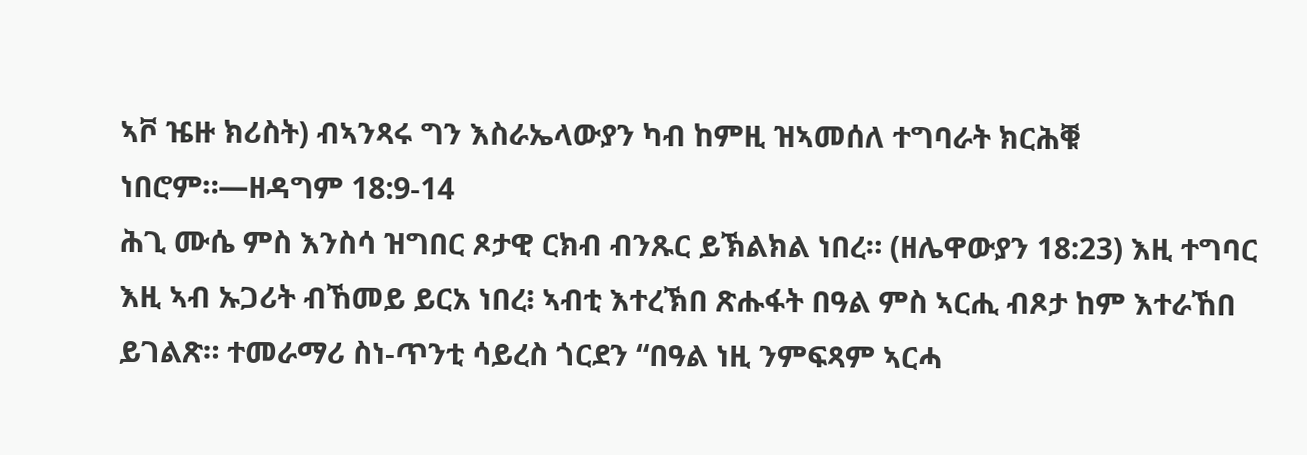ኣቮ ዤዙ ክሪስት) ብኣንጻሩ ግን እስራኤላውያን ካብ ከምዚ ዝኣመሰለ ተግባራት ክርሕቑ ነበሮም።—ዘዳግም 18:9-14
ሕጊ ሙሴ ምስ እንስሳ ዝግበር ጾታዊ ርክብ ብንጹር ይኽልክል ነበረ። (ዘሌዋውያን 18:23) እዚ ተግባር እዚ ኣብ ኡጋሪት ብኸመይ ይርአ ነበረ፧ ኣብቲ እተረኽበ ጽሑፋት በዓል ምስ ኣርሒ ብጾታ ከም እተራኸበ ይገልጽ። ተመራማሪ ስነ-ጥንቲ ሳይረስ ጎርደን “በዓል ነዚ ንምፍጻም ኣርሓ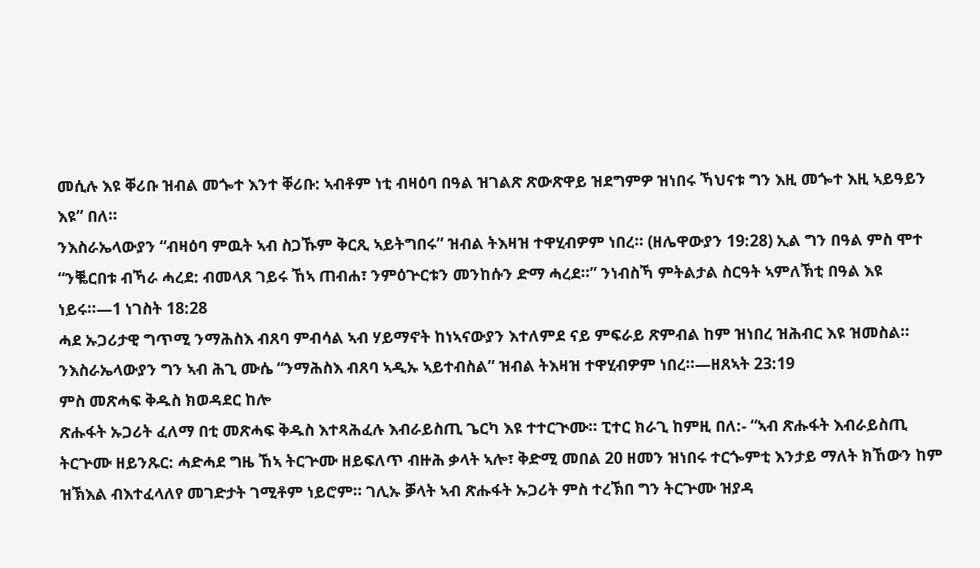መሲሉ እዩ ቐሪቡ ዝብል መጐተ እንተ ቐሪቡ: ኣብቶም ነቲ ብዛዕባ በዓል ዝገልጽ ጽውጽዋይ ዝደግምዎ ዝነበሩ ኻህናቱ ግን እዚ መጐተ እዚ ኣይዓይን እዩ” በለ።
ንእስራኤላውያን “ብዛዕባ ምዉት ኣብ ስጋኹም ቅርጺ ኣይትግበሩ” ዝብል ትእዛዝ ተዋሂብዎም ነበረ። (ዘሌዋውያን 19:28) ኢል ግን በዓል ምስ ሞተ “ንቘርበቱ ብኻራ ሓረደ: ብመላጸ ገይሩ ኸኣ ጠብሐ፣ ንምዕጕርቱን መንከሱን ድማ ሓረደ።” ንነብስኻ ምትልታል ስርዓት ኣምለኽቲ በዓል እዩ ነይሩ።—1 ነገስት 18:28
ሓደ ኡጋሪታዊ ግጥሚ ንማሕስእ ብጸባ ምብሳል ኣብ ሃይማኖት ከነኣናውያን እተለምደ ናይ ምፍራይ ጽምብል ከም ዝነበረ ዝሕብር እዩ ዝመስል። ንእስራኤላውያን ግን ኣብ ሕጊ ሙሴ “ንማሕስእ ብጸባ ኣዲኡ ኣይተብስል” ዝብል ትእዛዝ ተዋሂብዎም ነበረ።—ዘጸኣት 23:19
ምስ መጽሓፍ ቅዱስ ክወዳደር ከሎ
ጽሑፋት ኡጋሪት ፈለማ በቲ መጽሓፍ ቅዱስ እተጻሕፈሉ እብራይስጢ ጌርካ እዩ ተተርጒሙ። ፒተር ክራጊ ከምዚ በለ:- “ኣብ ጽሑፋት እብራይስጢ ትርጕሙ ዘይንጹር: ሓድሓደ ግዜ ኸኣ ትርጕሙ ዘይፍለጥ ብዙሕ ቃላት ኣሎ፣ ቅድሚ መበል 20 ዘመን ዝነበሩ ተርጐምቲ እንታይ ማለት ክኸውን ከም ዝኽእል ብእተፈላለየ መገድታት ገሚቶም ነይሮም። ገሊኡ ቓላት ኣብ ጽሑፋት ኡጋሪት ምስ ተረኽበ ግን ትርጕሙ ዝያዳ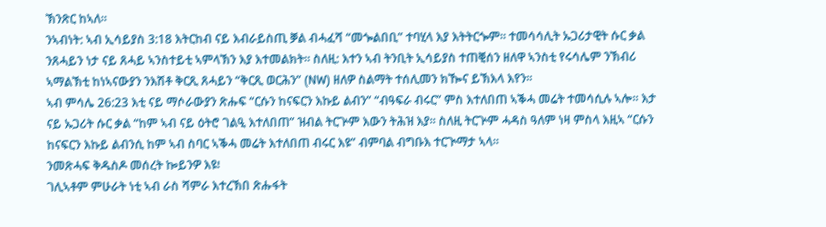ኽንጽር ከኣለ።
ንኣብነት: ኣብ ኢሳይያስ 3:18 እትርከብ ናይ እብራይስጢ ቓል ብሓፈሻ “መጐልበቢ” ተባሂላ እያ እትትርጐም። ተመሳሳሊት ኡጋሪታዊት ሱር ቃል ንጸሓይን ነታ ናይ ጸሓይ ኣንስተይቲ ኣምላኽን እያ እተመልክት። ስለዚ: እተን ኣብ ትንቢት ኢሳይያስ ተጠቒሰን ዘለዋ ኣንስቲ የሩሳሌም ንኽብሪ ኣማልኽቲ ከነኣናውያን ንእሽቶ ቅርጺ ጸሓይን “ቅርጺ ወርሕን” (NW) ዘለዎ ስልማት ተሰሊመን ክዀና ይኽእላ እየን።
ኣብ ምሳሌ 26:23 እቲ ናይ ማሶራውያን ጽሑፍ “ርሱን ከናፍርን እኩይ ልብን” “ብዓፍራ ብሩር” ምስ እተለበጠ ኣቕሓ መሬት ተመሳሲሉ ኣሎ። እታ ናይ ኡጋሪት ሱር ቃል “ከም ኣብ ናይ ዕትሮ ገልዒ እተለበጠ” ዝብል ትርጕም እውን ትሕዝ እያ። ስለዚ ትርጕም ሓዳስ ዓለም ነዛ ምስላ እዚኣ “ርሱን ከናፍርን እኩይ ልብንሲ ከም ኣብ ስባር ኣቕሓ መሬት እተለበጠ ብሩር እዩ” ብምባል ብግቡእ ተርጒማታ ኣላ።
ንመጽሓፍ ቅዱስዶ መሰረት ኰይንዎ እዩ፧
ገሊኣቶም ምሁራት ነቲ ኣብ ራስ ሻምራ እተረኽበ ጽሑፋት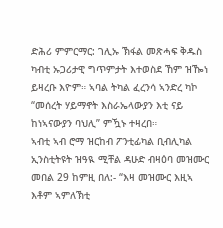ድሕሪ ምምርማር: ገሊኡ ኽፋል መጽሓፍ ቅዱስ ካብቲ ኡጋሪታዊ ግጥምታት እተወስደ ኸም ዝዀነ ይዛረቡ እዮም። ኣባል ትካል ፈረንሳ ኣንድረ ካኮ “መሰረት ሃይማኖት እስራኤላውያን እቲ ናይ ከነኣናውያን ባህሊ” ምዃኑ ተዛረበ።
ኣብቲ ኣብ ሮማ ዝርከብ ፖንቲፊካል ቢብሊካል ኢንስቲትዩት ዝዓዪ ሚቸል ዳሁድ ብዛዕባ መዝሙር መበል 29 ከምዚ በለ:- “እዛ መዝሙር እዚኣ እቶም ኣምለኽቲ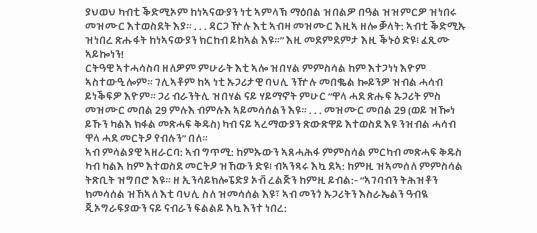ያህወህ ካብቲ ቕድሚኦም ከነኣናውያን ነቲ ኣምላኽ ማዕበል ዝበልዎ በዓል ዝዝምርዎ ዝነበሩ መዝሙር እተወስደት እያ። . . . ዳርጋ ዅሉ እቲ ኣብዛ መዝሙር እዚኣ ዘሎ ቓላት: ኣብቲ ቕድሚኡ ዝነበረ ጽሑፋት ከነኣናውያን ክርከብ ይከኣል እዩ።” እዚ መደምደምታ እዚ ቕኑዕ ድዩ፧ ፈጺሙ ኣይኰነን!
ርትዓዊ ኣተሓሳስባ ዘለዎም ምሁራት እቲ ኣሎ ዝበሃል ምምስሳል ከም እተጋነነ እዮም ኣስተውዒሎም። ገሊኣቶም ከኣ ነቲ ኡጋሪታዊ ባህሊ ንዅሉ መበቈል ኰይንዎ ዝብል ሓሳብ ይነቕፍዎ እዮም። ጋሪ ብራንትሊ ዝበሃል ናይ ሃይማኖት ምሁር “ዋላ ሓደ ጽሑፍ ኡጋሪት ምስ መዝሙር መበል 29 ምሉእ ብምሉእ ኣይመሳሰልን እዩ። . . . መዝሙር መበል 29 (ወይ ዝዀነ ይኹን ካልእ ክፋል መጽሓፍ ቅዱስ) ካብ ናይ ኣረማውያን ጽውጽዋይ እተወስደ እዩ ንዝብል ሓሳብ ዋላ ሓደ መርትዖ የብሉን” በለ።
ኣብ ምሳልያዊ ኣዘራርባ: ኣብ ግጥሚ: ከምኡውን ኣጸሓሕፋ ምምስሳል ምርካብ መጽሓፍ ቅዱስ ካብ ካልእ ከም እተወስደ መርትዖ ዝኸውን ድዩ፧ ብኣንጻሩ እኳ ደኣ: ከምዚ ዝኣመሰለ ምምስሳል ትጽቢት ዝግበሮ እዩ። ዘ ኢንሳይክሎፔድያ ኦቭ ረልጅን ከምዚ ይብል:- “ኣገባብን ትሕዝቶን ክመሳሰል ዝኸኣለ እቲ ባህሊ ስለ ዝመሳሰል እዩ፣ ኣብ መንጎ ኡጋሪትን እስራኤልን ዓብዪ ጂኦግራፍያውን ናይ ናብራን ፍልልይ እኳ እንተ ነበረ: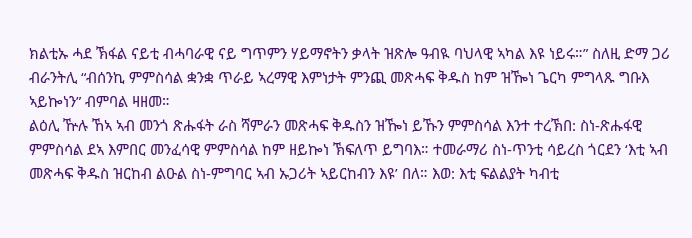ክልቲኡ ሓደ ኽፋል ናይቲ ብሓባራዊ ናይ ግጥምን ሃይማኖትን ቃላት ዝጽሎ ዓብዪ ባህላዊ ኣካል እዩ ነይሩ።” ስለዚ ድማ ጋሪ ብራንትሊ “ብሰንኪ ምምስሳል ቋንቋ ጥራይ ኣረማዊ እምነታት ምንጪ መጽሓፍ ቅዱስ ከም ዝዀነ ጌርካ ምግላጹ ግቡእ ኣይኰነን” ብምባል ዛዘመ።
ልዕሊ ዅሉ ኸኣ ኣብ መንጎ ጽሑፋት ራስ ሻምራን መጽሓፍ ቅዱስን ዝዀነ ይኹን ምምስሳል እንተ ተረኽበ: ስነ-ጽሑፋዊ ምምስሳል ደኣ እምበር መንፈሳዊ ምምስሳል ከም ዘይኰነ ኽፍለጥ ይግባእ። ተመራማሪ ስነ-ጥንቲ ሳይረስ ጎርደን ‘እቲ ኣብ መጽሓፍ ቅዱስ ዝርከብ ልዑል ስነ-ምግባር ኣብ ኡጋሪት ኣይርከብን እዩ’ በለ። እወ: እቲ ፍልልያት ካብቲ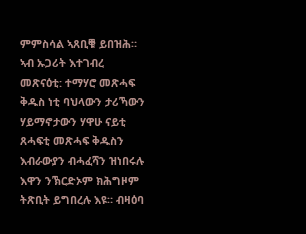ምምስሳል ኣጸቢቑ ይበዝሕ።
ኣብ ኡጋሪት እተገብረ መጽናዕቲ: ተማሃሮ መጽሓፍ ቅዱስ ነቲ ባህላውን ታሪኻውን ሃይማኖታውን ሃዋሁ ናይቲ ጸሓፍቲ መጽሓፍ ቅዱስን እብራውያን ብሓፈሻን ዝነበሩሉ እዋን ንኽርድኦም ክሕግዞም ትጽቢት ይግበረሉ እዩ። ብዛዕባ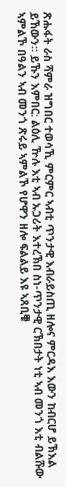ጽሑፋት ራስ ሻምራ ዝግበር ተወሳኺ ምርምር ኣብቲ ጥንታዊ እብራይስጢ ዘሎና ምርዳእ እውን ከብርሆ ይኽእል ይኸውን። ይኹን እምበር: ልዕሊ ዅሉ እቲ ኣብ ኡጋሪት እተረኽበ ስነ-ጥንታዊ ርኽበታት ነቲ ኣብ መንጎ እቲ ብልሹው ኣምልኾ በዓልን ኣብ መንጎ ጽሩይ ኣምልኾ የሆዋን ዘሎ ፍልልይ እዩ ኣጸቢቑ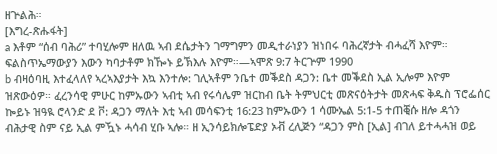ዘጕልሕ።
[እግረ-ጽሑፋት]
a እቶም “ሰብ ባሕሪ” ተባሂሎም ዘለዉ ኣብ ደሴታትን ገማግምን መዲተራነያን ዝነበሩ ባሕረኛታት ብሓፈሻ እዮም። ፍልስጥኤማውያን እውን ካባታቶም ክዀኑ ይኽእሉ እዮም።—ኣሞጽ 9:7 ትርጕም 1990
b ብዛዕባዚ እተፈላለየ ኣረኣእያታት እኳ እንተሎ: ገሊኣቶም ንቤተ መቕደስ ዳጋን: ቤተ መቕደስ ኢል ኢሎም እዮም ዝጽውዕዎ። ፈረንሳዊ ምሁር ከምኡውን ኣብቲ ኣብ የሩሳሌም ዝርከብ ቤት ትምህርቲ መጽናዕትታት መጽሓፍ ቅዱስ ፕሮፌሰር ኰይኑ ዝዓዪ ሮላንድ ደ ቮ: ዳጋን ማለት እቲ ኣብ መሳፍንቲ 16:23 ከምኡውን 1 ሳሙኤል 5:1-5 ተጠቒሱ ዘሎ ዳጎን ብሕታዊ ስም ናይ ኢል ምዃኑ ሓሳብ ሂቡ ኣሎ። ዘ ኢንሳይክሎፔድያ ኦቭ ረሊጅን “ዳጋን ምስ [ኢል] ብገለ ይተሓሓዝ ወይ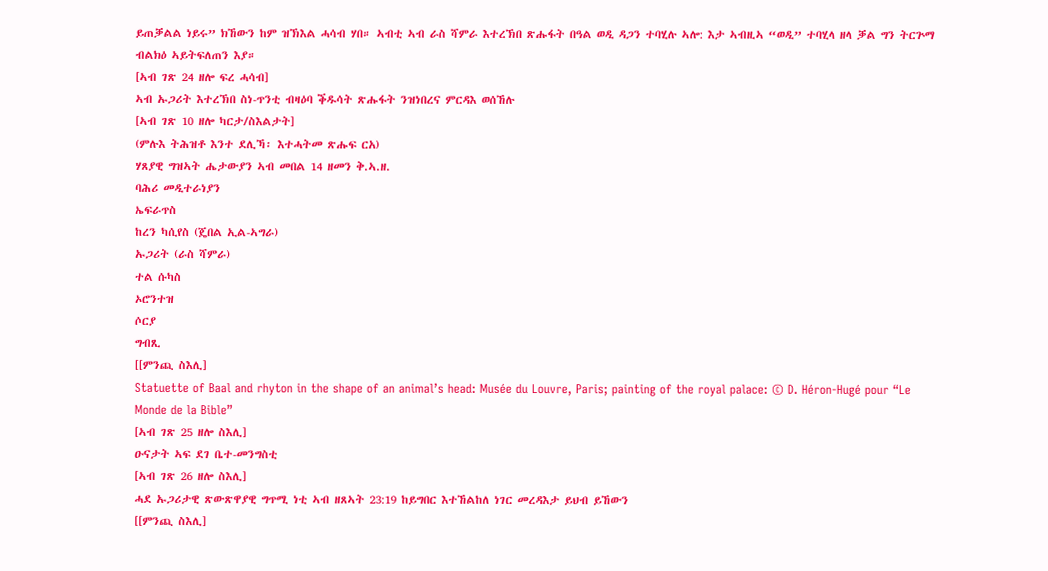ይጠቓልል ነይሩ” ክኸውን ከም ዝኽእል ሓሳብ ሃበ። ኣብቲ ኣብ ራስ ሻምራ እተረኽበ ጽሑፋት በዓል ወዲ ዳጋን ተባሂሉ ኣሎ: እታ ኣብዚኣ “ወዲ” ተባሂላ ዘላ ቓል ግን ትርጕማ ብልክዕ ኣይትፍለጠን እያ።
[ኣብ ገጽ 24 ዘሎ ፍረ ሓሳብ]
ኣብ ኡጋሪት እተረኽበ ስነ-ጥንቲ ብዛዕባ ቕዱሳት ጽሑፋት ንዝነበረና ምርዳእ ወሰኸሉ
[ኣብ ገጽ 10 ዘሎ ካርታ/ስእልታት]
(ምሉእ ትሕዝቶ እንተ ደሊኻ፡ እተሓትመ ጽሑፍ ርአ)
ሃጸያዊ ግዝኣት ሔታውያን ኣብ መበል 14 ዘመን ቅ.ኣ.ዘ.
ባሕሪ መዲተራነያን
ኤፍራጥስ
ከረን ካሲየስ (ጄበል ኢል-ኣግራ)
ኡጋሪት (ራስ ሻምራ)
ተል ሱካስ
ኦሮንተዝ
ሶርያ
ግብጺ
[[ምንጪ ስእሊ]
Statuette of Baal and rhyton in the shape of an animal’s head: Musée du Louvre, Paris; painting of the royal palace: © D. Héron-Hugé pour “Le Monde de la Bible”
[ኣብ ገጽ 25 ዘሎ ስእሊ]
ዑናታት ኣፍ ደገ ቤተ-መንግስቲ
[ኣብ ገጽ 26 ዘሎ ስእሊ]
ሓደ ኡጋሪታዊ ጽውጽዋያዊ ግጥሚ ነቲ ኣብ ዘጸኣት 23:19 ከይግበር እተኸልከለ ነገር መረዳእታ ይህብ ይኸውን
[[ምንጪ ስእሊ]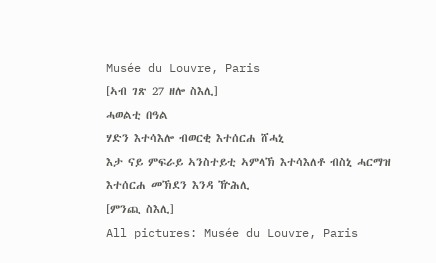Musée du Louvre, Paris
[ኣብ ገጽ 27 ዘሎ ስእሊ]
ሓወልቲ በዓል
ሃድን እተሳእሎ ብወርቂ እተሰርሐ ሸሓኒ
እታ ናይ ምፍራይ ኣንስተይቲ ኣምላኽ እተሳእለቶ ብስኒ ሓርማዝ እተሰርሐ መኽደን እንዳ ዅሕሊ
[ምንጪ ስእሊ]
All pictures: Musée du Louvre, Paris